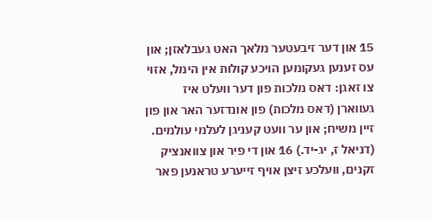15 און דער זיבעטער מלאך האט געבלאזן; און עס זענען געקומען הויכע קולות אין הימל, אזוי צו זאגן: דאס מלכות פון דער וועלט איז געווארן (דאס מלכות) פון אונדזער האר און פון זיין משיח; און ער וועט קעניגן לעלמי עולמים. (דניאל ז, יג-יד.) 16 און די פיר און צוואנציק זקנים, וועלכע זיצן אויף זייערע טראנען פאר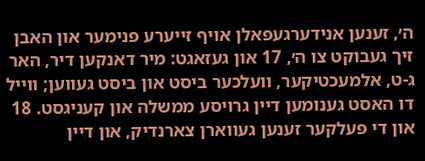ה׳, זענען אנידערגעפאלן אויף זייערע פנימער און האבן זיך געבוקט צו ה׳, 17 און געזאגט: מיר דאנקען דיר, האר ג‑ט, אלמעכטיקער, וועלכער ביסט און ביסט געווען; ווייל דו האסט גענומען דיין גרויסע ממשלה און קעניגסט. 18 און די פעלקער זענען געווארן צארנדיק, און דיין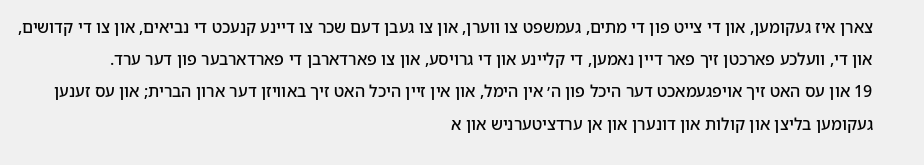צארן איז געקומען, און די צייט פון די מתים, געמשפט צו ווערן, און צו געבן דעם שכר צו דיינע קנעכט די נביאים, און צו די קדושים, און די, וועלכע פארכטן זיך פאר דיין נאמען, די קליינע און די גרויסע, און צו פארדארבן די פארדארבער פון דער ערד.
19 און עס האט זיך אויפגעמאכט דער היכל פון ה׳ אין הימל, און אין זיין היכל האט זיך באוויזן דער ארון הברית; און עס זענען געקומען בליצן און קולות און דונערן און אן ערדציטערניש און א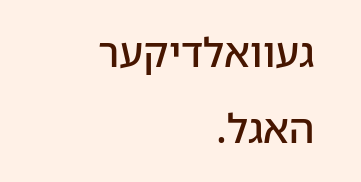געוואלדיקער האגל.